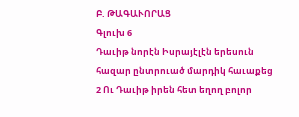Բ. ԹԱԳԱՒՈՐԱՑ
Գլուխ 6
Դաւիթ նորէն Իսրայէլէն երեսուն հազար ընտրուած մարդիկ հաւաքեց
2 Ու Դաւիթ իրեն հետ եղող բոլոր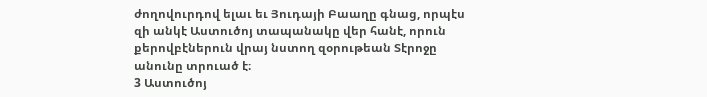ժողովուրդով ելաւ եւ Յուդայի Բաաղը գնաց, որպէս զի անկէ Աստուծոյ տապանակը վեր հանէ, որուն քերովբէներուն վրայ նստող զօրութեան Տէրոջը անունը տրուած է։
3 Աստուծոյ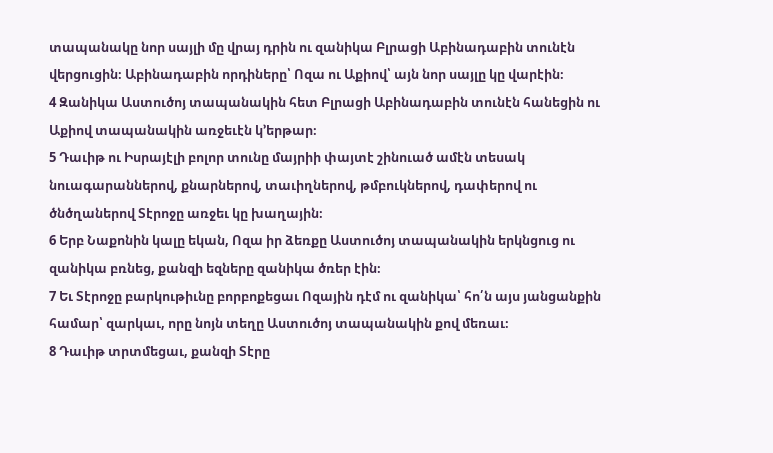տապանակը նոր սայլի մը վրայ դրին ու զանիկա Բլրացի Աբինադաբին տունէն վերցուցին։ Աբինադաբին որդիները՝ Ոզա ու Աքիով՝ այն նոր սայլը կը վարէին։
4 Զանիկա Աստուծոյ տապանակին հետ Բլրացի Աբինադաբին տունէն հանեցին ու Աքիով տապանակին առջեւէն կ’երթար։
5 Դաւիթ ու Իսրայէլի բոլոր տունը մայրիի փայտէ շինուած ամէն տեսակ նուագարաններով, քնարներով, տաւիղներով, թմբուկներով, դափերով ու ծնծղաներով Տէրոջը առջեւ կը խաղային։
6 Երբ Նաքոնին կալը եկան, Ոզա իր ձեռքը Աստուծոյ տապանակին երկնցուց ու զանիկա բռնեց, քանզի եզները զանիկա ծռեր էին։
7 Եւ Տէրոջը բարկութիւնը բորբոքեցաւ Ոզային դէմ ու զանիկա՝ հո՛ն այս յանցանքին համար՝ զարկաւ, որը նոյն տեղը Աստուծոյ տապանակին քով մեռաւ։
8 Դաւիթ տրտմեցաւ, քանզի Տէրը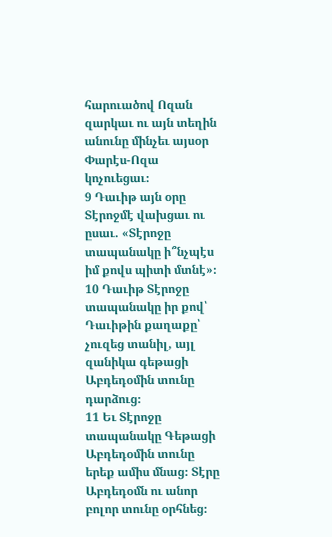հարուածով Ոզան զարկաւ ու այն տեղին անունը մինչեւ այսօր Փարէս-Ոզա կոչուեցաւ։
9 Դաւիթ այն օրը Տէրոջմէ վախցաւ ու ըսաւ. «Տէրոջը տապանակը ի՞նչպէս իմ քովս պիտի մտնէ»։
10 Դաւիթ Տէրոջը տապանակը իր քով՝ Դաւիթին քաղաքը՝ չուզեց տանիլ, այլ զանիկա գեթացի Աբդեդօմին տունը դարձուց։
11 Եւ Տէրոջը տապանակը Գեթացի Աբդեդօմին տունը երեք ամիս մնաց։ Տէրը Աբդեդօմն ու անոր բոլոր տունը օրհնեց։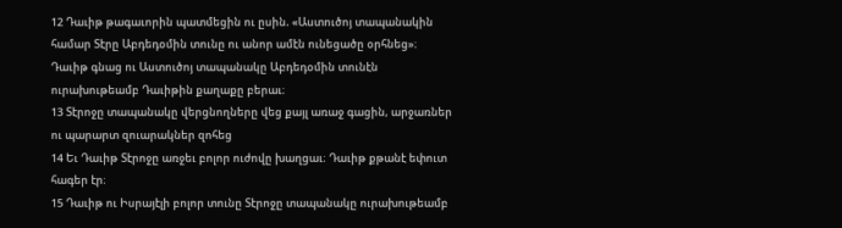12 Դաւիթ թագաւորին պատմեցին ու ըսին. «Աստուծոյ տապանակին համար Տէրը Աբդեդօմին տունը ու անոր ամէն ունեցածը օրհնեց»։ Դաւիթ գնաց ու Աստուծոյ տապանակը Աբդեդօմին տունէն ուրախութեամբ Դաւիթին քաղաքը բերաւ։
13 Տէրոջը տապանակը վերցնողները վեց քայլ առաջ գացին, արջառներ ու պարարտ զուարակներ զոհեց
14 Եւ Դաւիթ Տէրոջը առջեւ բոլոր ուժովը խաղցաւ։ Դաւիթ քթանէ եփուտ հագեր էր։
15 Դաւիթ ու Իսրայէլի բոլոր տունը Տէրոջը տապանակը ուրախութեամբ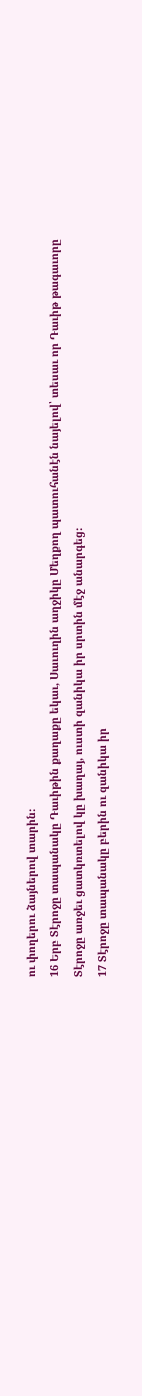ու փողերու ձայներով տարին։
16 Երբ Տէրոջը տապանակը Դաւիթին քաղաքը եկաւ, Սաւուղին աղջիկը Մեղքող պատուհանէն նայելով՝ տեսաւ որ Դաւիթ թագաւորը Տէրոջը առջեւ ցատկռտելով կը խաղայ, ուստի զանիկա իր սրտին մէջ անարգեց։
17 Տէրոջը տապանակը բերին ու զանիկա իր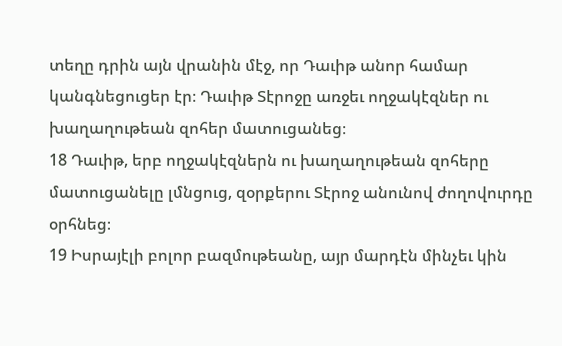տեղը դրին այն վրանին մէջ, որ Դաւիթ անոր համար կանգնեցուցեր էր։ Դաւիթ Տէրոջը առջեւ ողջակէզներ ու խաղաղութեան զոհեր մատուցանեց։
18 Դաւիթ, երբ ողջակէզներն ու խաղաղութեան զոհերը մատուցանելը լմնցուց, զօրքերու Տէրոջ անունով ժողովուրդը օրհնեց։
19 Իսրայէլի բոլոր բազմութեանը, այր մարդէն մինչեւ կին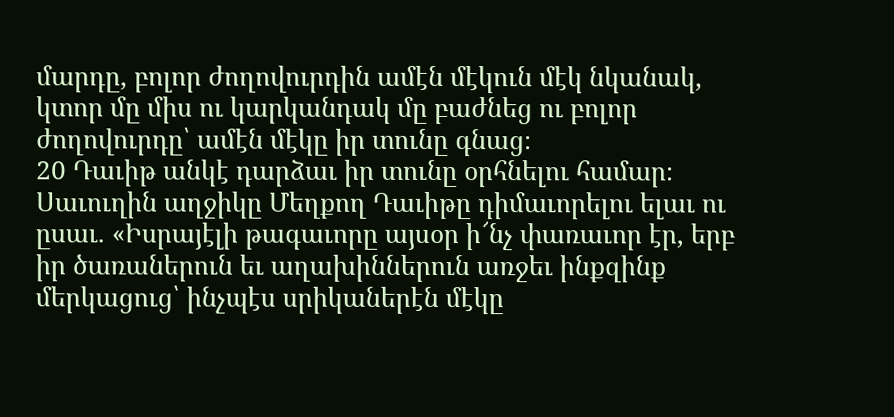մարդը, բոլոր ժողովուրդին ամէն մէկուն մէկ նկանակ, կտոր մը միս ու կարկանդակ մը բաժնեց ու բոլոր ժողովուրդը՝ ամէն մէկը իր տունը գնաց։
20 Դաւիթ անկէ դարձաւ իր տունը օրհնելու համար։ Սաւուղին աղջիկը Մեղքող Դաւիթը դիմաւորելու ելաւ ու ըսաւ. «Իսրայէլի թագաւորը այսօր ի՜նչ փառաւոր էր, երբ իր ծառաներուն եւ աղախիններուն առջեւ ինքզինք մերկացուց՝ ինչպէս սրիկաներէն մէկը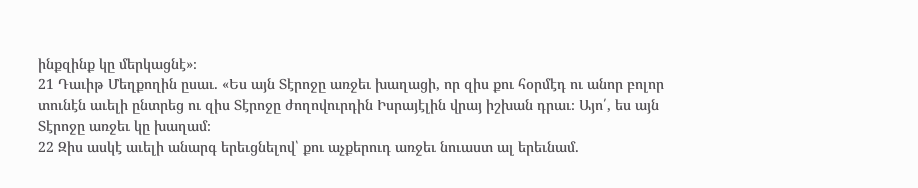ինքզինք կը մերկացնէ»։
21 Դաւիթ Մեղքողին ըսաւ. «Ես այն Տէրոջը առջեւ խաղացի, որ զիս քու հօրմէդ ու անոր բոլոր տունէն աւելի ընտրեց ու զիս Տէրոջը ժողովուրդին Իսրայէլին վրայ իշխան դրաւ։ Այո՛, ես այն Տէրոջը առջեւ կը խաղամ։
22 Զիս ասկէ աւելի անարգ երեւցնելով՝ քու աչքերուդ առջեւ նուաստ ալ երեւնամ.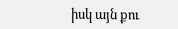իսկ այն քու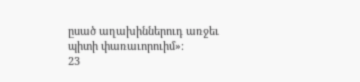ըսած աղախիններուդ առջեւ պիտի փառաւորուիմ»։
23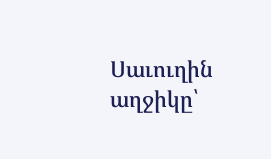Սաւուղին աղջիկը՝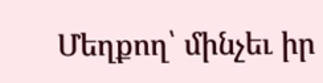Մեղքող՝ մինչեւ իր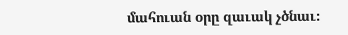մահուան օրը զաւակ չծնաւ։